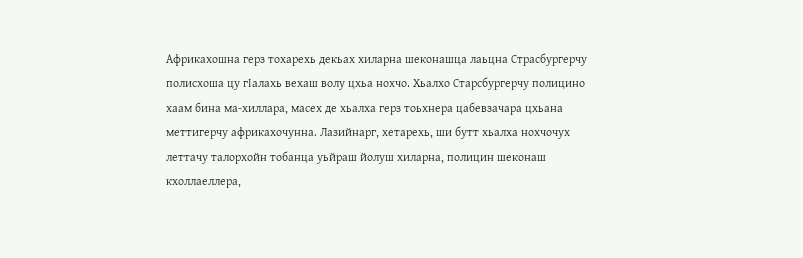Африкахошна герз тохарехь декьах хиларна шеконашца лаьцна Страсбургерчу полисхоша цу гIалахь вехаш волу цхьа нохчо. Хьалхо Старсбургерчу полицино хаам бина ма-хиллара, масех де хьалха герз тоьхнера цабевзачара цхьана меттигерчу африкахочунна. Лазийнарг, хетарехь, ши бутт хьалха нохчочух леттачу талорхойн тобанца уьйраш йолуш хиларна, полицин шеконаш кхоллаеллера,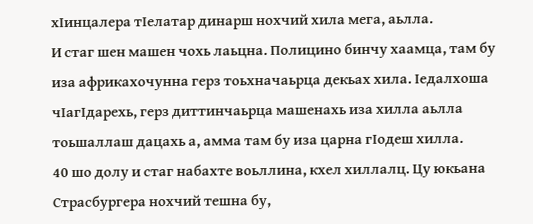хIинцалера тIелатар динарш нохчий хила мега, аьлла.
И стаг шен машен чохь лаьцна. Полицино бинчу хаамца, там бу иза африкахочунна герз тоьхначаьрца декьах хила. Iедалхоша чIагIдарехь, герз диттинчаьрца машенахь иза хилла аьлла тоьшаллаш дацахь а, амма там бу иза царна гIодеш хилла.
40 шо долу и стаг набахте воьллина, кхел хиллалц. Цу юкьана Страсбургера нохчий тешна бу,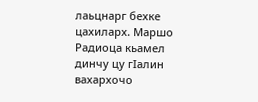лаьцнарг бехке цахиларх. Маршо Радиоца кьамел динчу цу гIалин вахархочо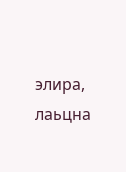элира, лаьцна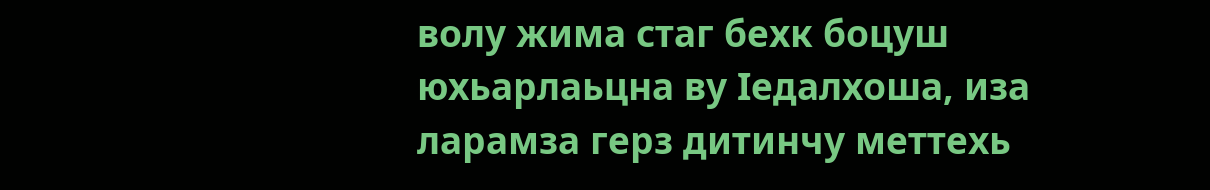волу жима стаг бехк боцуш юхьарлаьцна ву Iедалхоша, иза ларамза герз дитинчу меттехь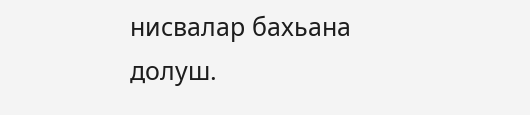нисвалар бахьана долуш.